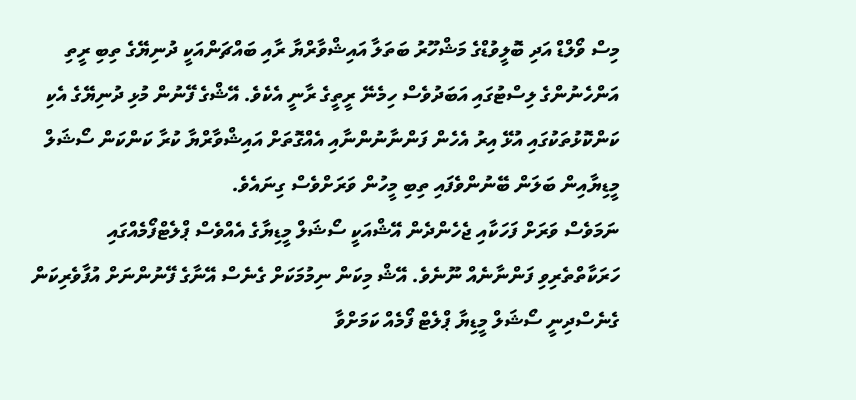މިސް ވޯލްޑް އަދި ބޮލީވުޑްގެ މަޝްހޫރު ބަތަލާ އައިޝްވާރްޔާ ރާއި ބައްޗަންއަކީ ދުނިޔޭގެ ތިބި ރީތި އަންހެނުންގެ ލިސްޓުގައި އަބަދުވެސް ހިމެނޭ ރީތީގެ ރާނީ އެކެވެ. އޭޝްގެ ފޭނުން މުޅި ދުނިޔޭގެ އެކި ކަންކޮޅުތަކުގައި އުޅޭ އިރު އެހެން ފަންނާނުންނާއި އެއްގޮތަށް އައިޝްވާރްޔާ ކުރާ ކަންކަން ސޯޝަލް މީޑިޔާއިން ބަލަން ބޭނުންވެފައި ތިބި މީހުން ވަރަށްވެސް ގިނައެވެ.
ނަމަވެސް ވަރަށް ފަހަކާއި ޖެހެންދެން އޭޝްއަކީ ސޯޝަލް މީޑިޔާގެ އެއްވެސް ޕްލެޓްފޯމެއްގައި ހަރަކާތްތެރިވި ފަންނާނެއް ނޫނެވެ. އޭޝް މިކަން ނިމުމަކަށް ގެނެސް އޭނާގެ ފޭނުންނަށް އުފާވެރިކަން ގެނެސްދިނީ ސޯޝަލް މީޑިޔާ ޕްލެޓް ފޯމެއް ކަމަށްވާ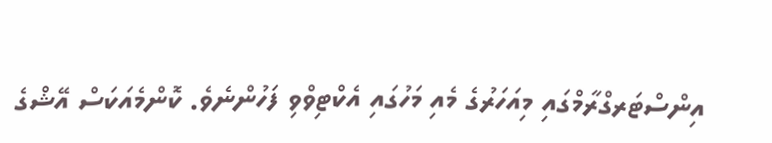އިންސްޓަރގްރާމްގައި މިއަހަރުގެ މެއި މަހުގައި އެކްޓިވްވި ފަހުންނެވެ. ކޮންމެއަކަސް އޭޝްގެ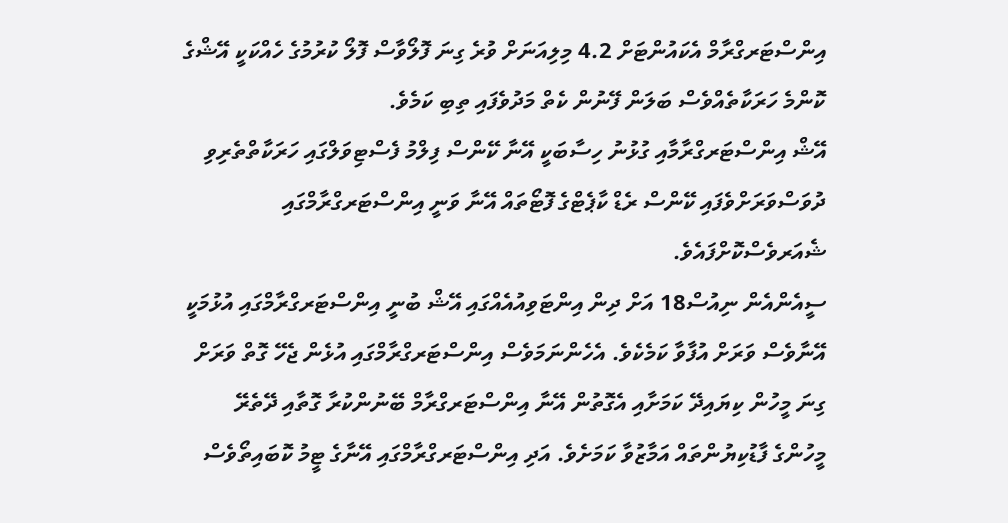އިންސްޓަރގްރާމް އެކައުންޓަށް 4.2 މިލިއަނަށް ވުރެ ގިނަ ފޮލޯވާސް ފޮލޯ ކުރުމުގެ ހެއްކަކީ އޭޝްގެ ކޮންމެ ހަރަކާތެއްވެސް ބަލަން ފޭނުން ކެތް މަދުވެފައި ތިބި ކަމެވެ.
އޭޝް އިންސްޓަރގްރާމާއި ގުޅުނު ހިސާބަކީ އޭނާ ކޭންސް ފިލްމު ފެސްޓިވަލްގައި ހަރަކާތްތެރިވި ދުވަސްވަރަށްވެފައި ކޭންސް ރެޑް ކާޕެޓްގެ ފޮޓޯތައް އޭނާ ވަނީ އިންސްޓަރގްރާމްގައި ޝެއަރވެސްކޮށްފައެވެ.
ސީއެންއެން ނިއުސް18 އަށް ދިން އިންޓަވިއުއެއްގައި އޭޝް ބުނީ އިންސްޓަރގްރާމްގައި އުޅުމަކީ އޭނާވެސް ވަރަށް އުފާވާ ކަމެކެވެ. އެހެންނަމަވެސް އިންސްޓަރގްރާމްގައި އުޅެން ޖެހޭ ގޮތް ވަރަށް ގިނަ މީހުން ކިޔައިދޭ ކަމަށާއި އެގޮތުން އޭނާ އިންސްޓަރގްރާމް ބޭނުންކުރާ ގޮތާއި ދޭތެރޭ މީހުންގެ ފާޑުކިޔުންތައް އަމާޒުވާ ކަމަށެވެ. އަދި އިންސްޓަރގްރާމްގައި އޭނާގެ ޓީމު ކޮބައިތޯވެސް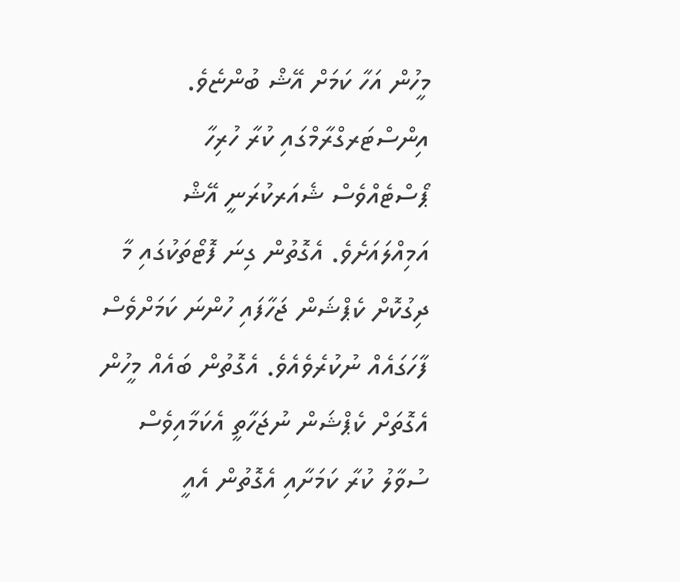މީހުން އަހާ ކަމަށް އޭޝް ބުންޏެވެ.
އިންސްޓަރގްރާމްގައި ކުރާ ހުރިހާ ޕޯސްޓެއްވެސް ޝެއަރކުރަނީ އޭޝް އަމިއްލައަށެވެ. އެގޮތުން ގިނަ ފޮޓޯތަކުގައި މާ ދިގުކޮށް ކެޕްޝަން ޖަހާފައި ހުންނަ ކަމަށްވެސް ފާހަގައެއް ނުކުރެވެއެވެ. އެގޮތުން ބައެއް މީހުން އެގޮތަށް ކެޕްޝަން ނުޖަހާތީ އެކަމާއިވެސް ސުވާލު ކުރާ ކަމަށާއި އެގޮތުން އެއީ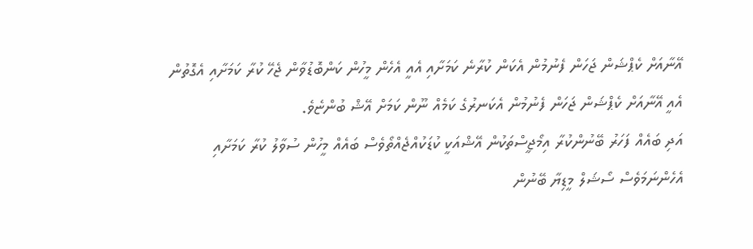އޭނާއަށް ކެޕްޝަން ޖަހަން ފެނުމުން އެކަން ކުރާނެ ކަމަށާއި އެއީ އެހެން މީހުން ކަންބޮޑުވާން ޖެހޭ ކުރާ ކަމަށާއި އެގޮތުން އެއީ އޭނާއަށް ކެޕްޝަން ޖަހަން ފެނުމުން އެކަނރުގެ ކަމެއް ނޫން ކަމަށް އޭޝް ބުންޏެވެ.
އަދި ބައެއް ފަހަރު ބޭނުންކުރާ އިމޯޖީސްތަކުން އޭޝްއަކީ ކުޑަކުއްޖެއްތޯވެސް ބައެއް މީހުން ސުވާލު ކުރާ ކަމަށާއި އެހެންނަމަވެސް ސޯޝަލް މީޑިޔާ ބޭނުން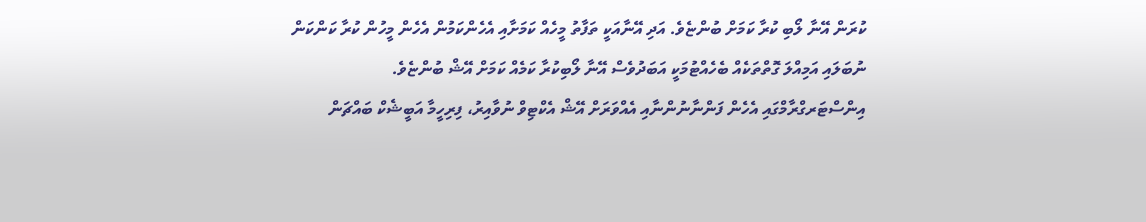ކުރަން އޭނާ ލޯބި ކުރާ ކަމަށް ބުންޏެވެ. އަދި އޭނާއަކީ ތަފާތު މީހެއް ކަމަށާއި އެހެންކަމުން އެހެން މީހުން ކުރާ ކަންކަން ނުބަލައި އަމިއްލަ ގޮތްތަކެއް ބެހެއްޓުމަކީ އަބަދުވެސް އޭނާ ލޯބިކުރާ ކަމެއް ކަމަށް އޭޝް ބުންޏެވެ.
އިންސްޓަރގްރާމްގައި އެހެން ފަންނާނުންނާއި އެއްވަރަށް އޭޝް އެކްޓިވް ނުވާއިރު، ފިރިހީމާ އަބީޝެކް ބައްޗަން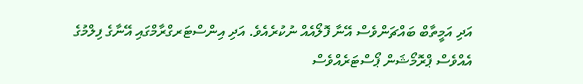އަދި އަމީތާބް ބައްޗަންވެސް އޭނާ ފޮލޯއެއް ނުކުރެއެވެ. އަދި އިންސްޓަރގްރާމްގައި އޭނާގެ ފިލްމުގެ އެއްވެސް ޕްރޮމޯޝަން ޕޯސްޓަރެއްވެސް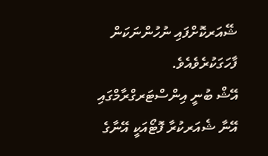ޝޭއަރކޮށްފައި ނުހުންނަކަން ފާހަގަކުރެވެއެވެ.
އޭޝް ބުނީ އިންސްޓަރގްރާމްގައި އޭނާ ޝެއަރކުރާ ފޮޓޯއަކީ އޭނާގެ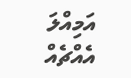އަމިއްލަ އެއްޗެއް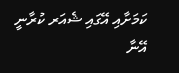ކަމަށާއި އޭގައި ޝެއަރ ކުރާނީ އޭނާ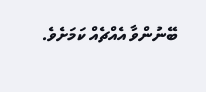ބޭނުންވާ އެއްޗެއް ކަމަށެވެ.